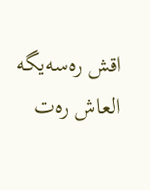اقش رەسەيگە العاش رەت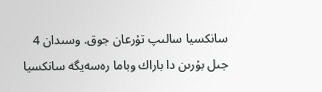سانكسيا سالىپ تۇرعان جوق. وسىدان 4 جىل بۇرىن دا باراك وباما رەسەيگە سانكسيا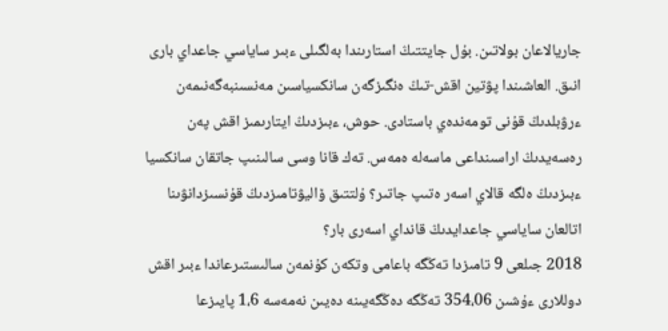جاريالاعان بولاتىن. بۇل جايتتىڭ استارىندا بەلگىلى ءبىر ساياسي جاعداي بارى انىق. العاشىندا پۋتين اقش-تىڭ ەنگىزگەن سانكسياسىن مەنسىنبەگەنىمەن ءرۋبلدىڭ قۇنى تومەندەي باستادى. حوش، ءبىزدىڭ ايتارىمىز اقش پەن رەسەيدىڭ اراسىنداعى ماسەلە ەمەس. تەك قانا وسى سالىنىپ جاتقان سانكسيا ءبىزدىڭ ەلگە قالاي اسەر ەتىپ جاتىر؟ ۇلتتىق ۆاليۋتامىزدىڭ قۇنسىزدانۋىنا اتالعان ساياسي جاعدايدىڭ قانداي اسەرى بار؟
2018 جىلعى 9 تامىزدا تەڭگە باعامى وتكەن كۇنمەن سالىستىرعاندا ءبىر اقش دوللارى ءۇشىن 354،06 تەڭگە دەڭگەيىنە دەيىن نەمەسە 1،6 پايىزعا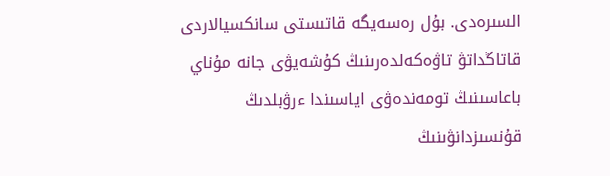السىرەدى. بۇل رەسەيگە قاتىستى سانكسيالاردى قاتاڭداتۋ تاۋەكەلدەرىنىڭ كۇشەيۋى جانە مۇناي باعاسىنىڭ تومەندەۋى اياسىندا ءرۋبلدىڭ قۇنسىزدانۋىنىڭ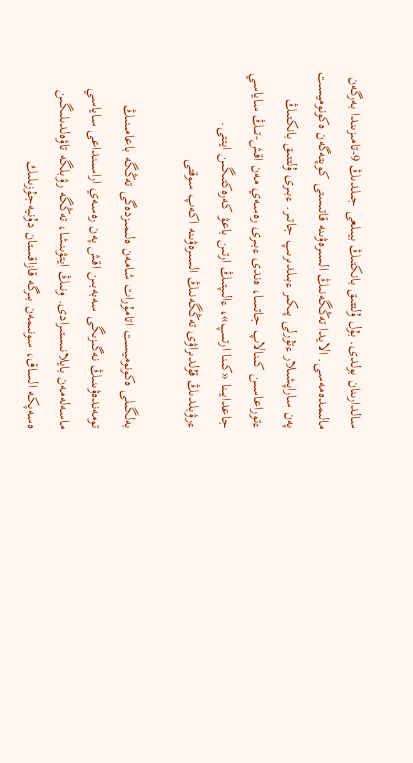سالدارىنان بولدى. بۇل ۇلتتىق بانكتىڭ بيىلعى جىلدىڭ 9-تامىزىندا بەرگەن مالىمدەمەسى. الايدا تەڭگەنىڭ السىرەۋىنە قاتىستى كوپتەگەن ەكونوميست پەن ساراپشىلار ءتۇرلى پىكىر ءبىلدىرىپ جاتىر. ءبىرى ۇلتتىق بانكتىڭ ءتوراعاسىن كىنالاپ جاتسا، ەندى ءبىرى رەسەي مەن اقش-تىڭ ساياسي جاعدايىنا «كىنا ارتىپ»، ءالىپتىڭ ارتىن باعۋ كەرەكتىگىن ايتتى.
ءرۋبلدىڭ قۇلدىراۋى تەڭگەنىڭ السىرەۋىنە اكەپ سوقتى

بەلگىلى ەكونوميست اتامۇرات شامەن ەلىمىزدەگى تەڭگە باعامىنىڭ تومەندەۋىنىڭ نەگىزىگى سەبەبىن اقش پەن رەسەي اراسىنداعى ساياسي ماسەلەمەن بايلانىستىرادى. ونىڭ ايتۋىنشا، تەڭگە رۋبلگە تاۋەلدىلىگىن ەسەپكە الساق، سونىمەن بىرگە قازاقستان دۇنيەجۇزىلىك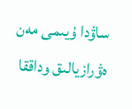ساۋدا ۇيىمى مەن ەۋرازيالىق وداققا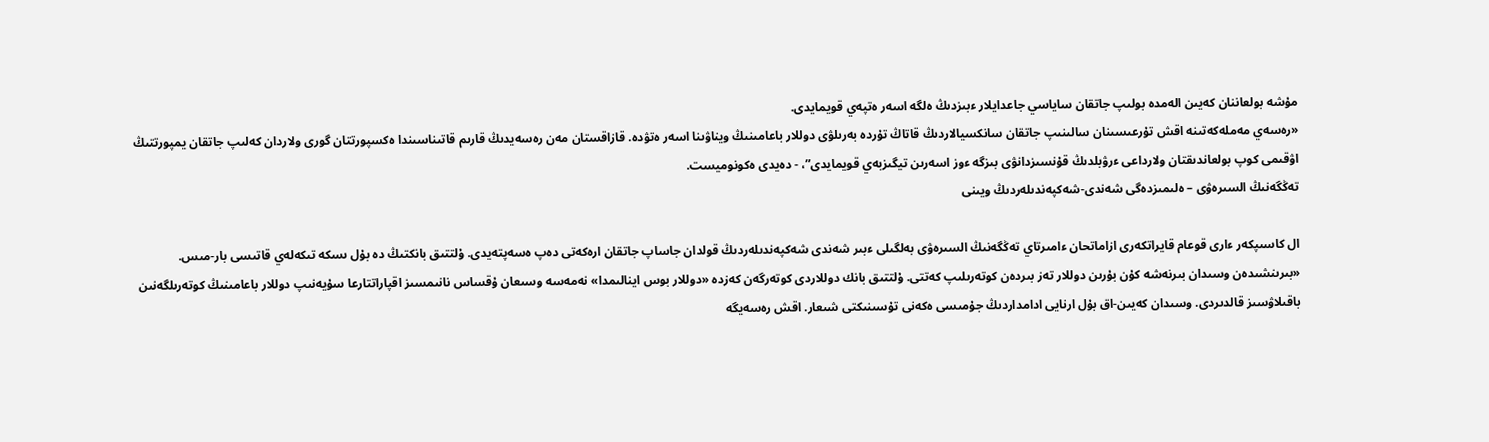مۇشە بولعاننان كەيىن الەمدە بولىپ جاتقان ساياسي جاعدايلار ءبىزدىڭ ەلگە اسەر ەتپەي قويمايدى.
«رەسەي مەملەكەتىنە اقش تۇرعىسىنان سالىنىپ جاتقان سانكسيالاردىڭ قاتاڭ تۇردە بەرىلۋى دوللار باعامىنىڭ ويناۋىنا اسەر ەتۋدە. قازاقستان مەن رەسەيدىڭ قارىم قاتىناسىندا ەكسپورتتان گورى ولاردان كەلىپ جاتقان يمپورتتىڭ اۋقىمى كوپ بولعاندىقتان ولارداعى ءرۋبلدىڭ قۇنسىزدانۋى بىزگە ءوز اسەرىن تيگىزبەي قويمايدى”، - دەيدى ەكونوميست.
تەڭگەنىڭ السىرەۋى – ەلىمىزدەگى شەندى-شەكپەندىلەردىڭ ويىنى

ال كاسىپكەر ءارى قوعام قايراتكەرى ازاماتحان ءامىرتاي تەڭگەنىڭ السىرەۋى بەلگىلى ءبىر شەندى شەكپەندىلەردىڭ قولدان جاساپ جاتقان ارەكەتى دەپ ەسەپتەيدى. ۇلتتىق بانكتىڭ دە بۇل ىسكە تىكەلەي قاتىسى بار-مىس.
«بىرىنشىدەن وسىدان بىرنەشە كۇن بۇرىن دوللار تەز بىردەن كوتەرىلىپ كەتتى. ۇلتتىق بانك دوللاردى كوتەرگەن كەزدە «دوللار بوس اينالىمدا» نەمەسە وسىعان ۇقساس نانىمسىز اقپاراتتارعا سۇيەنىپ دوللار باعامىنىڭ كوتەرىلگەنىن باقىلاۋسىز قالدىردى. وسىدان كەيىن-اق بۇل ارنايى ادامداردىڭ جۇمىسى ەكەنى تۇسىنىكتى شىعار. اقش رەسەيگە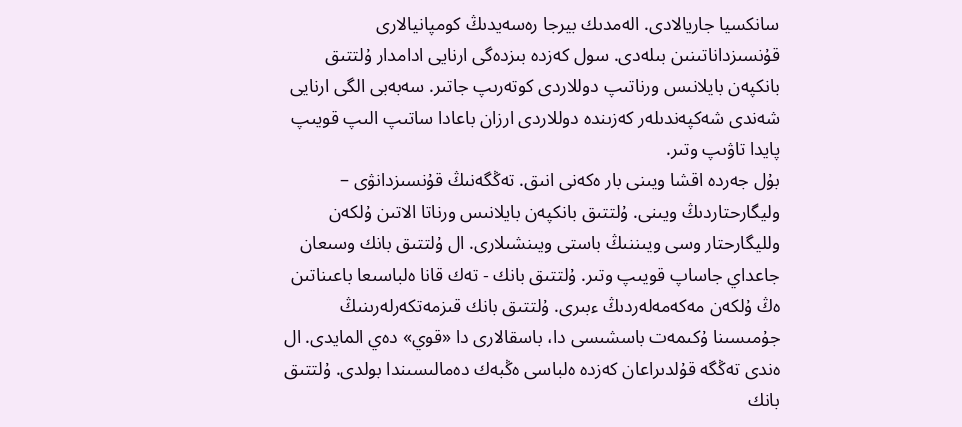سانكسيا جاريالادى. الەمدىك بيرجا رەسەيدىڭ كومپانيالارى قۇنسىزداناتىنىن بىلەدى. سول كەزدە بىزدەگى ارنايى ادامدار ۇلتتىق بانكپەن بايلانىس ورناتىپ دوللاردى كوتەرىپ جاتىر. سەبەبى الگى ارنايى شەندى شەكپەندىلەر كەزىندە دوللاردى ارزان باعادا ساتىپ الىپ قويىپ پايدا تاۋىپ وتىر.
بۇل جەردە اقشا ويىنى بار ەكەنى انىق. تەڭگەنىڭ قۇنسىزدانۋى – وليگارحتاردىڭ ويىنى. ۇلتتىق بانكپەن بايلانىس ورناتا الاتىن ۇلكەن ولليگارحتار وسى ويىننىڭ باستى ويىنشىلارى. ال ۇلتتىق بانك وسىعان جاعداي جاساپ قويىپ وتىر. ۇلتتىق بانك - تەك قانا ەلباسىعا باعىناتىن ەڭ ۇلكەن مەكەمەلەردىڭ ءبىرى. ۇلتتىق بانك قىزمەتكەرلەرىنىڭ جۇمىسىنا ۇكىمەت باسشىسى دا، باسقالارى دا «قوي» دەي المايدى. ال ەندى تەڭگە قۇلدىراعان كەزدە ەلباسى ەڭبەك دەمالىسىندا بولدى. ۇلتتىق بانك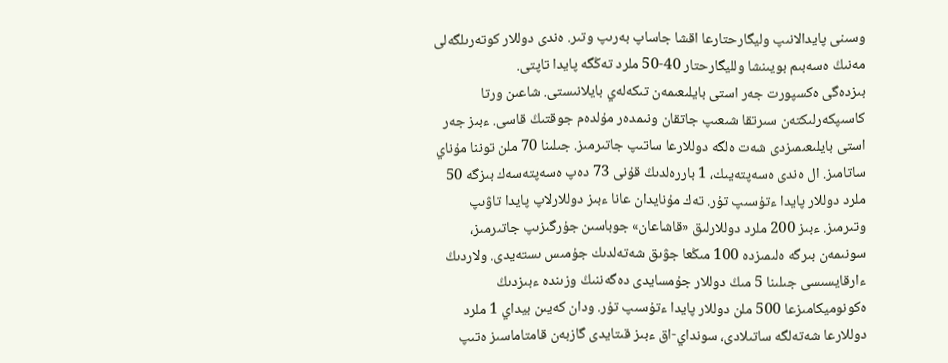وسىنى پايدالانىپ وليگارحتارعا اقشا جاساپ بەرىپ وتىر. ەندى دوللار كوتەرىلگەلى مەنىڭ ەسەبىم بويىنشا ولليگارحتار 40-50 ملرد تەڭگە پايدا تاپتى.
بىزدەگى ەكسپورت جەر استى بايلىعىمەن تىكەلەي بايلانىستى. شاعىن ورتا كاسىپكەرلىكتەن سىرتقا شىعىپ جاتقان ونىمدەر مۇلدەم جوقتىڭ قاسى. ءبىز جەر استى بايلىعىمىزدى شەت ەلگە دوللارعا ساتىپ جاتىرمىز. جىلىنا 70 ملن توننا مۇناي ساتامىز. ال ەندى ەسەپتەيىك، 1 باررەلدىڭ قۇنى 73 دەپ ەسەپتەسەك بىزگە 50 ملرد دوللار پايدا ءتۇسىپ تۇر. تەك مۇنايدان عانا ءبىز دوللارلاپ پايدا تاۋىپ وتىرمىز. ءبىز 200 ملرد دوللارلىق «قاشاعان» جوباسىن جۇرگىزىپ جاتىرمىز، سونىمەن بىرگە ەلىمىزدە 100 مىڭعا جۋىق شەتەلدىك جۇمىس ىستەيدى. ولاردىڭ ءارقايسىسى جىلىنا 5 مىڭ دوللار جۇمسايدى دەگەننىڭ وزىندە ءبىزدىڭ ەكونوميكامىزعا 500 ملن دوللار پايدا ءتۇسىپ تۇر. ودان كەيىن بيداي 1 ملرد دوللارعا شەتەلگە ساتىلادى، سونداي-اق ءبىز قىتايدى گازبەن قامتاماسىز ەتىپ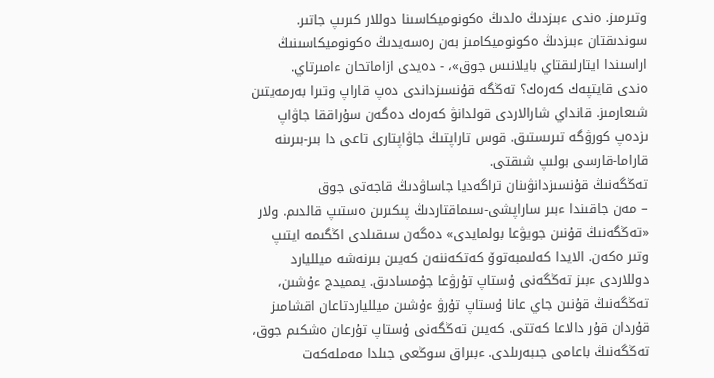وتىرمىز. ەندى ءبىزدىڭ ەلدىڭ ەكونوميكاسىنا دوللار كىرىپ جاتىر. سوندىقتان ءبىزدىڭ ەكونوميكامىز بەن رەسەيدىڭ ەكونوميكاسىنىڭ اراسىندا ايتارلىقتاي بايلانىس جوق»، - دەيدى ازاماتحان ءامىرتاي.
ەندى قايتپەك كەرەك؟ تەڭگە قۇنسىزداندى دەپ قاراپ وتىرا بەرمەيتىن شىعارمىز. قانداي شارالاردى قولدانۋ كەرەك دەگەن سۇراققا جاۋاپ ىزدەپ كورۋگە تىرىستىق. قوس تاراپتىڭ جاۋاپتارى تاعى دا بىر-بىرىنە قاراما-قارسى بولىپ شىقتى.
تەڭگەنىڭ قۇنسىزدانۋىنان تراگەديا جاساۋدىڭ قاجەتى جوق
– مەن جاقىندا ءبىر ساراپشى-سىماقتاردىڭ پىكىرىن ەستىپ قالدىم. ولار «تەڭگەنىڭ قۇنىن جويۋعا بولمايدى» دەگەن سىقىلدى اڭگىمە ايتىپ وتىر ەكەن. الايدا كەلىمبەتوۆ كەتكەننەن كەيىن بىرنەشە ميلليارد دوللاردى ءبىز تەڭگەنى ۇستاپ تۇرۋعا جۇمسادىق. يمميدج ءۇشىن، تەڭگەنىڭ قۇنىن جاي عانا ۇستاپ تۇرۋ ءۇشىن ميللياردتاعان اقشامىز قۇردان قۇر دالاعا كەتتى. كەيىن تەڭگەنى ۇستاپ تۇرعان ەشكىم جوق، تەڭگەنىڭ باعامى جىبەرىلدى. ءبىراق سوڭعى جىلدا مەملەكەت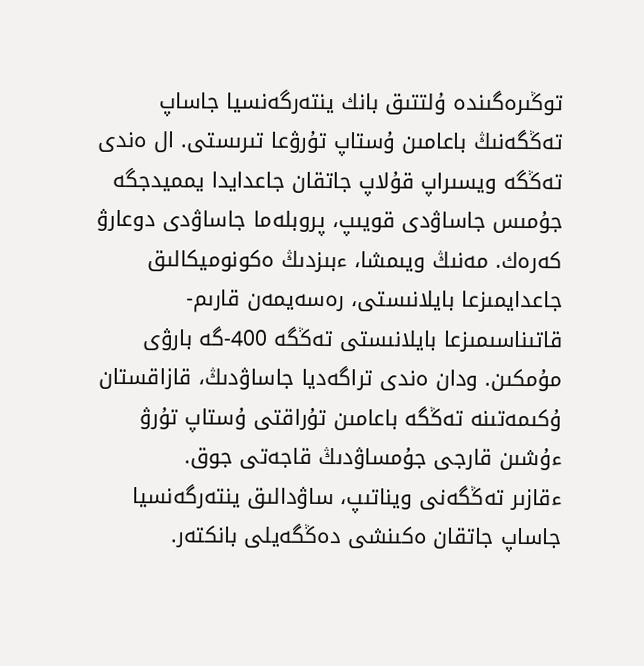توڭىرەگىندە ۇلتتىق بانك ينتەرگەنسيا جاساپ تەڭگەنىڭ باعامىن ۇستاپ تۇرۋعا تىرىستى. ال ەندى تەڭگە ويسىراپ قۇلاپ جاتقان جاعدايدا يمميدجگە جۇمىس جاساۋدى قويىپ، پروبلەما جاساۋدى دوعارۋ كەرەك. مەنىڭ ويىمشا، ءبىزدىڭ ەكونوميكالىق جاعدايمىزعا بايلانىستى، رەسەيمەن قارىم-قاتىناسىمىزعا بايلانىستى تەڭگە 400-گە بارۋى مۇمكىن. ودان ەندى تراگەديا جاساۋدىڭ، قازاقستان ۇكىمەتىنە تەڭگە باعامىن تۇراقتى ۇستاپ تۇرۋ ءۇشىن قارجى جۇمساۋدىڭ قاجەتى جوق.
ءقازىر تەڭگەنى ويناتىپ، ساۋدالىق ينتەرگەنسيا جاساپ جاتقان ەكىنشى دەڭگەيلى بانكتەر.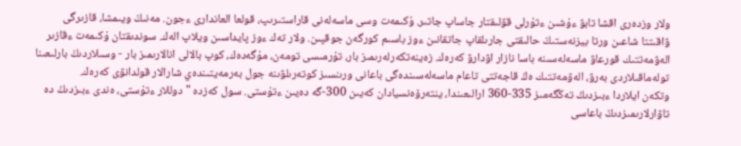ولار وزدەرى اقشا تابۋ ءۇشىن ءتۇرلى قۋلىقتار جاساپ جاتىر. ۇكىمەت وسى ماسەلەنى قاراستىرىپ، قولعا العاندارى ءجون. مەنىڭ ويىمشا، قازىرگى ۋاقىتتا شاعىن ورتا بيزنەستىڭ حالىقتى جارىلقاپ جاتقانىن ءوز باسىم كورگەن جوقپىن. ولار تەك ءوز پايداسىن ويلاپ الەك. سوندىقتان ۇكىمەت ءقازىر الەۋمەتتىك قورعاۋ ماسەلەسىنە باسا نازار اۋدارۋ كەرەك. زەينەتكەرلەرىمىز بار، تۇرمىسى تومەن، مۇگەدەك، كوپ بالالى انالارىمىز بار - وسىلاردىڭ بارلىعىنا تولەماقىلاردى بەرۋ، الەۋمەتتىك ەڭ قاجەتتى تاعام ماسەلەسىندەگى باعانى ورىنسىز كوتەرىلۋىنە جول بەرمەيتىندەي شارالار قولدانۋى كەرەك.
وتكەن ايلاردا ءبىزدىڭ تەڭگەمىز 335-360 ارالىعىندا، ينتەرۆەنسيادان كەيىن 300-گە دەيىن ءتۇستى. سول كەزدە "دوللار ءتۇستى، ەندى ءبىزدىڭ دە تاۋارلارىمىزدىڭ باعاسى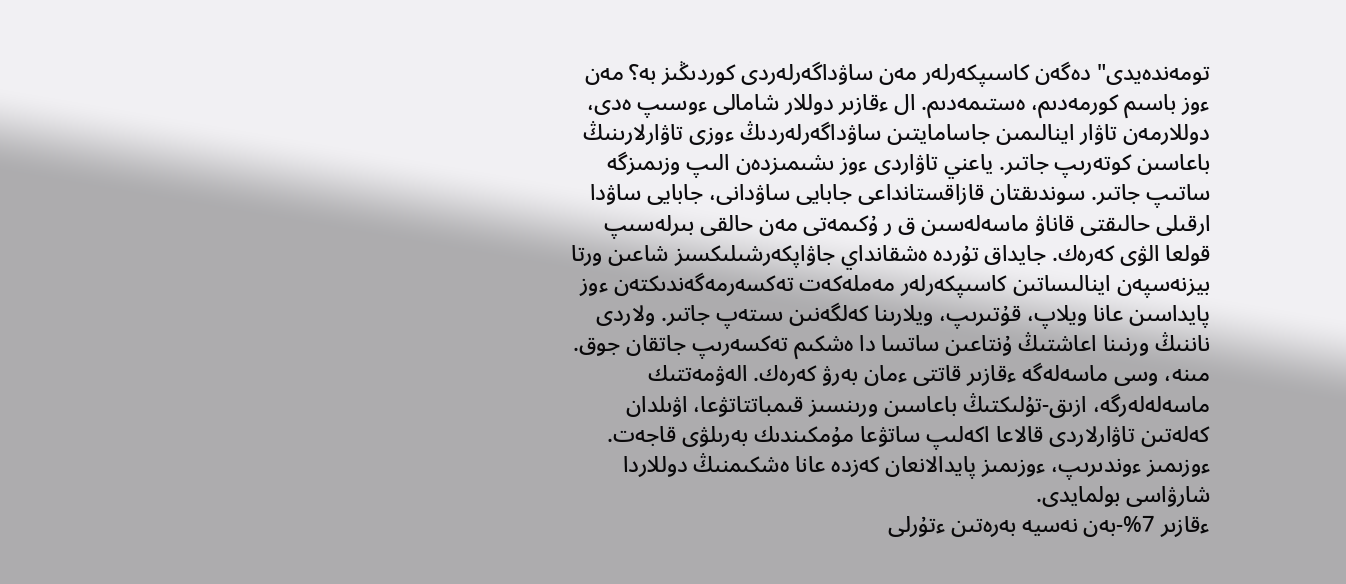تومەندەيدى" دەگەن كاسىپكەرلەر مەن ساۋداگەرلەردى كوردىڭىز بە؟ مەن ءوز باسىم كورمەدىم، ەستىمەدىم. ال ءقازىر دوللار شامالى ءوسىپ ەدى، دوللارمەن تاۋار اينالىمىن جاسامايتىن ساۋداگەرلەردىڭ ءوزى تاۋارلارىنىڭ باعاسىن كوتەرىپ جاتىر. ياعني تاۋاردى ءوز ىشىمىزدەن الىپ وزىمىزگە ساتىپ جاتىر. سوندىقتان قازاقستانداعى جابايى ساۋدانى، جابايى ساۋدا ارقىلى حالىقتى قاناۋ ماسەلەسىن ق ر ۇكىمەتى مەن حالقى بىرلەسىپ قولعا الۋى كەرەك. جايداق تۇردە ەشقانداي جاۋاپكەرشىلىكسىز شاعىن ورتا بيزنەسپەن اينالىساتىن كاسىپكەرلەر مەملەكەت تەكسەرمەگەندىكتەن ءوز پايداسىن عانا ويلاپ، قۇتىرىپ، ويلارىنا كەلگەنىن ىستەپ جاتىر. ولاردى ناننىڭ ورنىنا اعاشتىڭ ۇنتاعىن ساتسا دا ەشكىم تەكسەرىپ جاتقان جوق. مىنە، وسى ماسەلەگە ءقازىر قاتتى ءمان بەرۋ كەرەك. الەۋمەتتىك ماسەلەلەرگە، ازىق-تۇلىكتىڭ باعاسىن ورىنسىز قىمباتتاتۋعا، اۋىلدان كەلەتىن تاۋارلاردى قالاعا اكەلىپ ساتۋعا مۇمكىندىك بەرىلۋى قاجەت. ءوزىمىز ءوندىرىپ، ءوزىمىز پايدالانعان كەزدە عانا ەشكىمنىڭ دوللاردا شارۋاسى بولمايدى.
ءقازىر 7%-بەن نەسيە بەرەتىن ءتۇرلى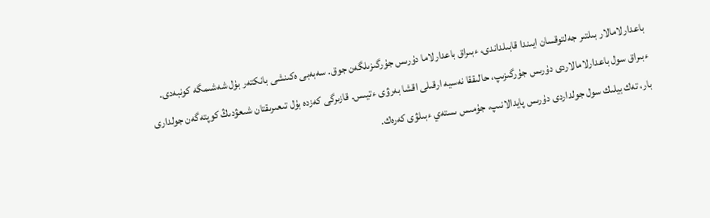باعدارلامالار بىلتىر جەلتوقسان ايىندا قابىلداندى، ءبىراق باعدارلاما دۇرىس جۇرگىزىلگەن جوق. سەبەبى ەكىنشى بانكتەر بۇل شەشىمگە كونبەدى. ءبىراق سول باعدارلامالاردى دۇرىس جۇرگىزىپ، حالىققا نەسيە ارقىلى اقشا بەرۋى ءتيىس. قازىرگى كەزدە بۇل تىعىرىقتان شىعۋدىڭ كوپتەگەن جولدارى بار، تەك بيلىك سول جولداردى دۇرىس پايدالانىپ، جۇمىس ىستەي ءبىلۋى كەرەك.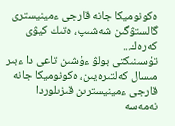ەكونوميكا جانە قارجى ءمينيسترى گالستۋگىن شەشىپ، ەتىك كيۋى كەرەك...
تۇسىنىكتى بولۋ ءۇشىن تاعى دا ءبىر مىسال كەلتىرەيىن، ەكونوميكا جانە قارجى ءمينيسترىن قىزىلوردا نەمەسە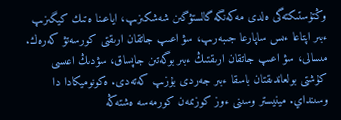وڭتۇستىكتەگى ەلدى مەكەنگە گالستۋگىن شەشكىزىپ، اياعىنا ەتىك كيگىزىپ ءبىر اپتاعا ءىس ساپارعا جىبەرىپ، سۋ اعىپ جاتقان ارىقتى كورسەتۋ كەرەك. مىسالى، سۋ اعىپ جاتقان ارىقتىڭ ءبىر بوگەتىن جاپساق، سۋدىڭ اعىسى كۇشتى بولعاندىقتان باسقا ءبىر جەردى بۇزىپ كەتەدى. ەكونوميكادا دا وسىنداي. مينيستر وسىنى ءوز كوزىمەن كورمەسە ەشتەڭە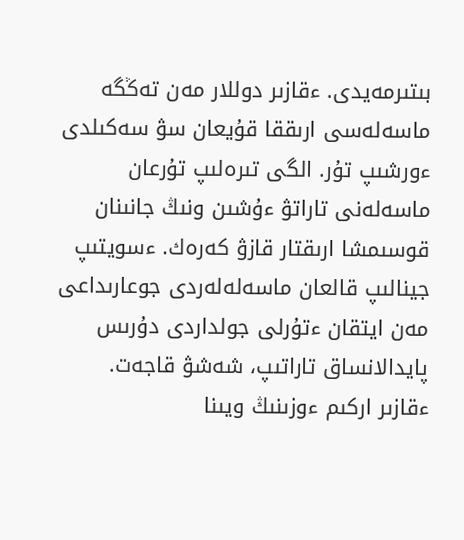بىتىرمەيدى. ءقازىر دوللار مەن تەڭگە ماسەلەسى ارىققا قۇيعان سۋ سەكىلدى ءورشىپ تۇر. الگى تىرەلىپ تۇرعان ماسەلەنى تاراتۋ ءۇشىن ونىڭ جانىنان قوسىمشا ارىقتار قازۋ كەرەك. ءسويتىپ جينالىپ قالعان ماسەلەلەردى جوعارىداعى مەن ايتقان ءتۇرلى جولداردى دۇرىس پايدالانساق تاراتىپ، شەشۋ قاجەت.
ءقازىر اركىم ءوزىنىڭ ويىنا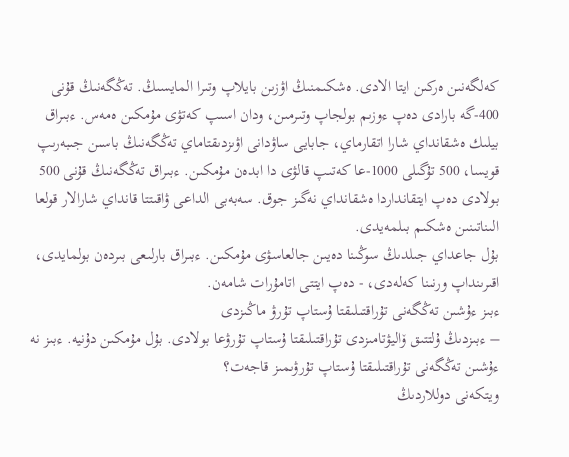كەلگەنىن ەركىن ايتا الادى. ەشكىمنىڭ اۋزىن بايلاپ وتىرا المايسىڭ. تەڭگەنىڭ قۇنى 400-گە بارادى دەپ ءوزىم بولجاپ وتىرمىن، ودان اسىپ كەتۋى مۇمكىن ەمەس. ءبىراق بيلىك ەشقانداي شارا اتقارماي، جابايى ساۋدانى اۋىزدىقتاماي تەڭگەنىڭ باسىن جىبەرىپ قويسا، 500 تۇگىلى 1000-عا كەتىپ قالۋى دا ابدەن مۇمكىن. ءبىراق تەڭگەنىڭ قۇنى 500 بولادى دەپ ايتقانداردا ەشقانداي نەگىز جوق. سەبەبى الداعى ۋاقىتتا قانداي شارالار قولعا الىناتىنىن ەشكىم بىلمەيدى.
بۇل جاعداي جىلدىڭ سوڭىنا دەيىن جالعاسۋى مۇمكىن. ءبىراق بارلىعى بىردەن بولمايدى، اقىرىنداپ ورنىنا كەلەدى، - دەپ ايتتى اتامۇرات شامەن.
ءبىز ءۇشىن تەڭگەنى تۇراقتىلىقتا ۇستاپ تۇرۋ ماڭىزدى
– ءبىزدىڭ ۇلتتىق ۆاليۋتامىزدى تۇراقتىلىقتا ۇستاپ تۇرۋعا بولادى. بۇل مۇمكىن دۇنيە. ءبىز نە ءۇشىن تەڭگەنى تۇراقتىلىقتا ۇستاپ تۇرۋىمىز قاجەت؟
ويتكەنى دوللاردىڭ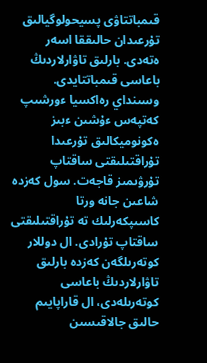قىمباتتاۋى پسيحولوگيالىق تۇرعىدان حالىققا اسەر ەتەدى. بارلىق تاۋارلاردىڭ باعاسى قىمباتتايدى. وسىنداي رەاكسيا ءورشىپ كەتپەس ءۇشىن ءبىز ەكونوميكالىق تۇرعىدا تۇراقتىلىقتى ساقتاپ تۇرۋىمىز قاجەت. سول كەزدە شاعىن جانە ورتا كاسىپكەرلىك تە تۇراقتىلىقتى ساقتاپ تۇرادى. ال دوللار كوتەرىلگەن كەزدە بارلىق تاۋارلاردىڭ باعاسى كوتەرىلەدى، ال قاراپايىم حالىق جالاقىسىن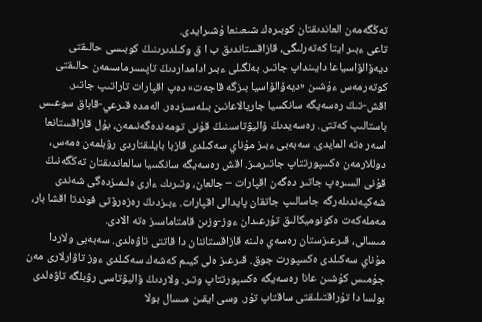تەڭگەمەن العاندىقتان كوبىرەك شىعىنعا ۇشىرايدى.
تاعى ءبىر ايتا كەتەرلىگى، قازاقستاندىق ب ا ق وكىلدىرىنىڭ كوبىسى حالىقتى ديەۆالۆاسياعا دايىنداپ جاتىر. بەلگىلى ءبىر ادامداردىڭ تاپسىرماسىمەن حالىقتى كوتەرمەس ءۇشىن «ديەۆالۆاسيا بىزگە قاجەت» دەپ اقپارات تاراتىپ جاتىر.
اقش-تىڭ رەسەيگە سانكسيا جاريالاعانىن بىلەسىزدەر. الەمدە قىرعي-قاباق سوعىس باستالىپ كەتتى. رەسەيدىڭ ۆاليۋتاسىنىڭ قۇنى تومەندەگەنىمەن، بۇل قازاقستانعا اسەر ەتە المايدى. سەبەبى ءبىز مۇناي سەكىلدى قازبا بايلىقتاردى رۋبلمەن ەمەس، دوللارمەن ەكسپورتتاپ جاتىرمىز. اقش رەسەيگە سانكسيا سالعاندىقتان تەڭگەنىڭ قۇنى السىرەپ جاتىر دەگەن اقپارات – جالعان، وتىرىك ءارى ەلىمىزدەگى شەندى شەكپەندىلەرگە جاسالىپ جاتقان پايدالى اقپارات. ءبىزدىڭ رەزەرۆتى فوندتا اقشا بار، مەملەكەت ەكونوميكالىق تۇرعىدان ءوز-وزىن قامتاماسىز ەتە الادى.
مىسالى، قىرعىزستان رەسەي ەلىنە قازاقستاننان دا قاتتى تاۋەلدى. سەبەبى ولاردا مۇناي سەكىلدى ەكسپورت جوق. قىرعىز ەلى كيىم كەشەك سەكىلدى ءوز تاۋارلارى مەن جۇمىس كۇشىن عانا رەسەيگە ەكسپورتتاپ وتىر. ولاردىڭ ۆاليۋتاسى رۋبلگە تاۋەلدى بولسا دا تۇراقتىلىقتى ساقتاپ تۇر. وسى ايقىن مىسال بولا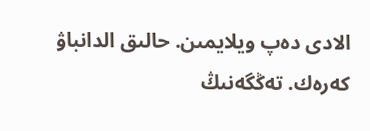الادى دەپ ويلايمىن. حالىق الدانباۋ كەرەك. تەڭگەنىڭ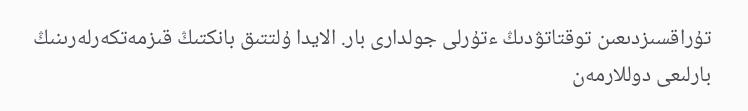تۇراقسىزدىعىن توقتاتۋدىڭ ءتۇرلى جولدارى بار. الايدا ۇلتتىق بانكتىڭ قىزمەتكەرلەرىنىڭ بارلىعى دوللارمەن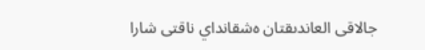جالاقى العاندىقتان ەشقانداي ناقتى شارا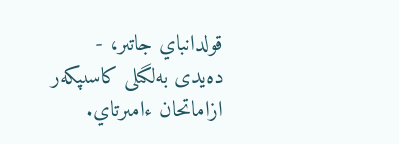قولدانباي جاتىر، - دەيدى بەلگىلى كاسىپكەر ازاماتحان ءامىرتاي.